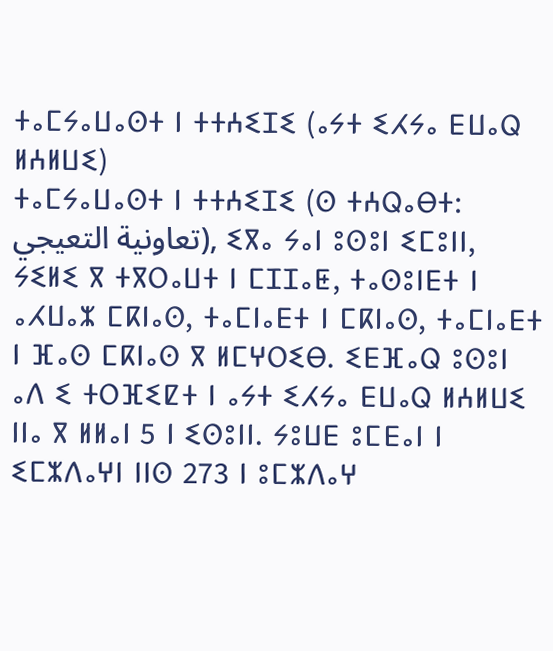ⵜⴰⵎⵢⴰⵡⴰⵙⵜ ⵏ ⵜⵜⵄⵉⵊⵉ (ⴰⵢⵜ ⵉⵃⵢⴰ ⴹⵡⴰⵕ ⵍⵄⵍⵡⵉ)
ⵜⴰⵎⵢⴰⵡⴰⵙⵜ ⵏ ⵜⵜⵄⵉⵊⵉ (ⵙ ⵜⵄⵕⴰⴱⵜ: تعاونية التعيجي), ⵉⴳⴰ ⵢⴰⵏ ⵓⵙⵓⵏ ⵉⵎⵓⵏⵏ, ⵢⵉⵍⵉ ⴳ ⵜⴳⵔⴰⵡⵜ ⵏ ⵎⵊⵊⴰⵟ, ⵜⴰⵙⵓⵏⴹⵜ ⵏ ⴰⵃⵡⴰⵣ ⵎⴽⵏⴰⵙ, ⵜⴰⵎⵏⴰⴹⵜ ⵏ ⵎⴽⵏⴰⵙ, ⵜⴰⵎⵏⴰⴹⵜ ⵏ ⴼⴰⵙ ⵎⴽⵏⴰⵙ ⴳ ⵍⵎⵖⵔⵉⴱ. ⵉⴹⴼⴰⵕ ⵓⵙⵓⵏ ⴰⴷ ⵉ ⵜⵔⴼⵉⵇⵜ ⵏ ⴰⵢⵜ ⵉⵃⵢⴰ ⴹⵡⴰⵕ ⵍⵄⵍⵡⵉ ⵏⵏⴰ ⴳ ⵍⵍⴰⵏ 5 ⵏ ⵉⵙⵓⵏⵏ. ⵢⵓⵡⴹ ⵓⵎⴹⴰⵏ ⵏ ⵉⵎⵣⴷⴰⵖⵏ ⵏⵏⵙ 273 ⵏ ⵓⵎⵣⴷⴰⵖ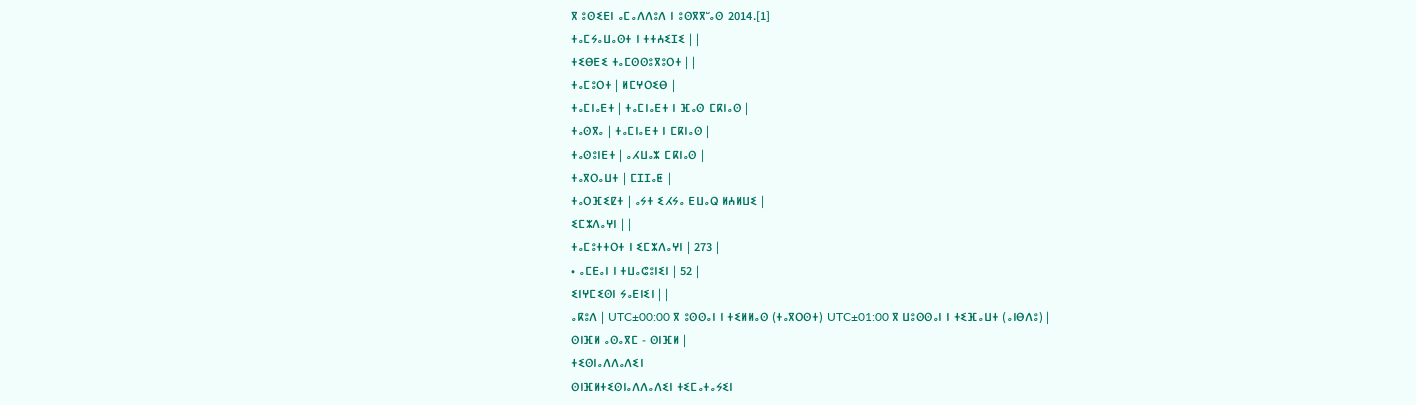ⴳ ⵓⵙⵉⴹⵏ ⴰⵎⴰⴷⴷⵓⴷ ⵏ ⵓⵙⴳⴳⵯⴰⵙ 2014.[1]
ⵜⴰⵎⵢⴰⵡⴰⵙⵜ ⵏ ⵜⵜⵄⵉⵊⵉ | |
ⵜⵉⴱⴹⵉ ⵜⴰⵎⵙⵙⵓⴳⵓⵔⵜ | |
ⵜⴰⵎⵓⵔⵜ | ⵍⵎⵖⵔⵉⴱ |
ⵜⴰⵎⵏⴰⴹⵜ | ⵜⴰⵎⵏⴰⴹⵜ ⵏ ⴼⴰⵙ ⵎⴽⵏⴰⵙ |
ⵜⴰⵙⴳⴰ | ⵜⴰⵎⵏⴰⴹⵜ ⵏ ⵎⴽⵏⴰⵙ |
ⵜⴰⵙⵓⵏⴹⵜ | ⴰⵃⵡⴰⵣ ⵎⴽⵏⴰⵙ |
ⵜⴰⴳⵔⴰⵡⵜ | ⵎⵊⵊⴰⵟ |
ⵜⴰⵔⴼⵉⵇⵜ | ⴰⵢⵜ ⵉⵃⵢⴰ ⴹⵡⴰⵕ ⵍⵄⵍⵡⵉ |
ⵉⵎⵣⴷⴰⵖⵏ | |
ⵜⴰⵎⵓⵜⵜⵔⵜ ⵏ ⵉⵎⵣⴷⴰⵖⵏ | 273 |
• ⴰⵎⴹⴰⵏ ⵏ ⵜⵡⴰⵛⵓⵏⵉⵏ | 52 |
ⵉⵏⵖⵎⵉⵙⵏ ⵢⴰⴹⵏⵉⵏ | |
ⴰⴽⵓⴷ | UTC±00:00 ⴳ ⵓⵙⵙⴰⵏ ⵏ ⵜⵉⵍⵍⴰⵙ (ⵜⴰⴳⵔⵙⵜ) UTC±01:00 ⴳ ⵡⵓⵙⵙⴰⵏ ⵏ ⵜⵉⴼⴰⵡⵜ (ⴰⵏⴱⴷⵓ) |
ⵙⵏⴼⵍ ⴰⵙⴰⴳⵎ - ⵙⵏⴼⵍ |
ⵜⵉⵙⵏⴰⴷⴷⴰⴷⵉⵏ
ⵙⵏⴼⵍⵜⵉⵙⵏⴰⴷⴷⴰⴷⵉⵏ ⵜⵉⵎⴰⵜⴰⵢⵉⵏ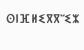ⵙⵏⴼⵍⵉⴳⴳⵯⵉⵣ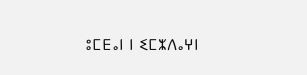ⵓⵎⴹⴰⵏ ⵏ ⵉⵎⵣⴷⴰⵖⵏ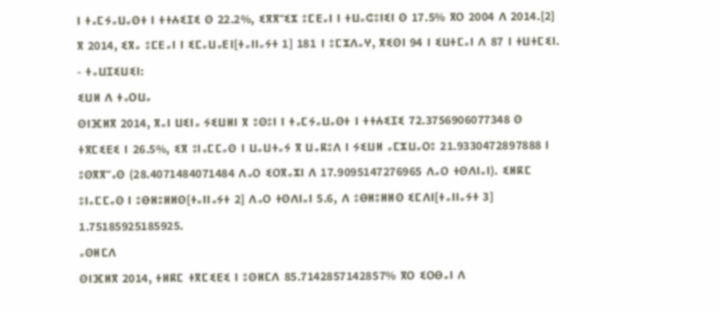ⵏ ⵜⴰⵎⵢⴰⵡⴰⵙⵜ ⵏ ⵜⵜⵄⵉⵊⵉ ⵙ 22.2%, ⵉⴳⴳⵯⵉⵣ ⵓⵎⴹⴰⵏ ⵏ ⵜⵡⴰⵛⵓⵏⵉⵏ ⵙ 17.5% ⴳⵔ 2004 ⴷ 2014.[2] ⴳ 2014, ⵉⴳⴰ ⵓⵎⴹⴰⵏ ⵏ ⵉⵎⴰⵡⴰⴹⵏ[ⵜⴰⵏⵏⴰⵢⵜ 1] 181 ⵏ ⵓⵎⵣⴷⴰⵖ, ⴳⵉⵙⵏ 94 ⵏ ⵉⵡⵜⵎⴰⵏ ⴷ 87 ⵏ ⵜⵡⵜⵎⵉⵏ.
- ⵜⴰⵡⵊⵉⵡⵉⵏ:
ⵉⵡⵍ ⴷ ⵜⴰⵔⵡⴰ
ⵙⵏⴼⵍⴳ 2014, ⴳⴰⵏ ⵡⵉⵏⴰ ⵢⵉⵡⵍⵏ ⴳ ⵓⵙⵓⵏ ⵏ ⵜⴰⵎⵢⴰⵡⴰⵙⵜ ⵏ ⵜⵜⵄⵉⵊⵉ 72.3756906077348 ⵙ ⵜⴳⵎⵉⴹⵉ ⵏ 26.5%, ⵉⴳ ⵓⵏⴰⵎⵎⴰⵙ ⵏ ⵡⴰⵡⵜⴰⵢ ⴳ ⵡⴰⴽⵓⴷ ⵏ ⵢⵉⵡⵍ ⴰⵎⵣⵡⴰⵔⵓ 21.9330472897888 ⵏ ⵓⵙⴳⴳⵯⴰⵙ (28.4071484071484 ⴷⴰⵔ ⵉⵔⴳⴰⵣⵏ ⴷ 17.9095147276965 ⴷⴰⵔ ⵜⵙⴷⵏⴰⵏ). ⵉⵍⴽⵎ ⵓⵏⴰⵎⵎⴰⵙ ⵏ ⵓⴱⵍⵓⵍⵍⵙ[ⵜⴰⵏⵏⴰⵢⵜ 2] ⴷⴰⵔ ⵜⵙⴷⵏⴰⵏ 5.6, ⴷ ⵓⴱⵍⵓⵍⵍⵙ ⵉⵎⴷⵏ[ⵜⴰⵏⵏⴰⵢⵜ 3] 1.75185925185925.
ⴰⵙⵍⵎⴷ
ⵙⵏⴼⵍⴳ 2014, ⵜⵍⴽⵎ ⵜⴳⵎⵉⴹⵉ ⵏ ⵓⵙⵍⵎⴷ 85.7142857142857% ⴳⵔ ⵉⵔⴱⴰⵏ ⴷ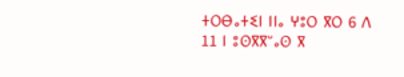ⵜⵔⴱⴰⵜⵉⵏ ⵏⵏⴰ ⵖⵓⵔ ⴳⵔ 6 ⴷ 11 ⵏ ⵓⵙⴳⴳⵯⴰⵙ ⴳ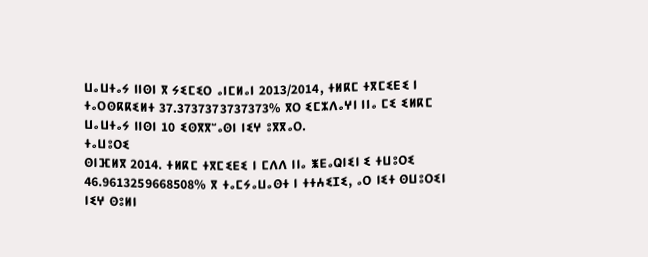ⵡⴰⵡⵜⴰⵢ ⵏⵏⵙⵏ ⴳ ⵢⵉⵎⵉⵔ ⴰⵏⵎⵍⴰⵏ 2013/2014, ⵜⵍⴽⵎ ⵜⴳⵎⵉⴹⵉ ⵏ ⵜⴰⵔⵙⴽⴽⵉⵍⵜ 37.3737373737373% ⴳⵔ ⵉⵎⵣⴷⴰⵖⵏ ⵏⵏⴰ ⵎⵉ ⵉⵍⴽⵎ ⵡⴰⵡⵜⴰⵢ ⵏⵏⵙⵏ 10 ⵉⵙⴳⴳⵯⴰⵙⵏ ⵏⵉⵖ ⵓⴳⴳⴰⵔ.
ⵜⴰⵡⵓⵔⵉ
ⵙⵏⴼⵍⴳ 2014. ⵜⵍⴽⵎ ⵜⴳⵎⵉⴹⵉ ⵏ ⵎⴷⴷ ⵏⵏⴰ ⵥⴹⴰⵕⵏⵉⵏ ⵉ ⵜⵡⵓⵔⵉ 46.9613259668508% ⴳ ⵜⴰⵎⵢⴰⵡⴰⵙⵜ ⵏ ⵜⵜⵄⵉⵊⵉ, ⴰⵔ ⵏⵉⵜ ⵙⵡⵓⵔⵉⵏ ⵏⵉⵖ ⵙⵓⵍⵏ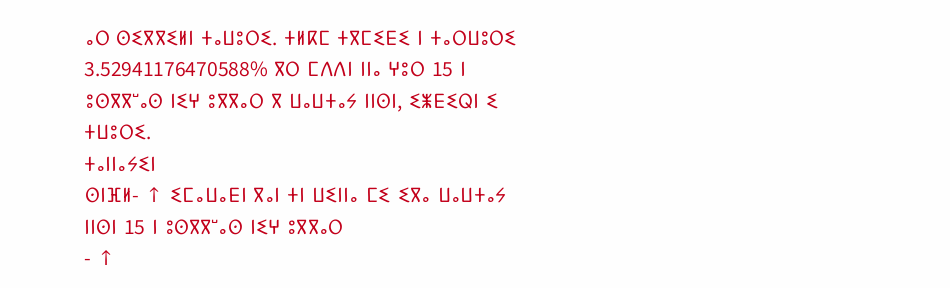ⴰⵔ ⵙⵉⴳⴳⵉⵍⵏ ⵜⴰⵡⵓⵔⵉ. ⵜⵍⴽⵎ ⵜⴳⵎⵉⴹⵉ ⵏ ⵜⴰⵔⵡⵓⵔⵉ 3.52941176470588% ⴳⵔ ⵎⴷⴷⵏ ⵏⵏⴰ ⵖⵓⵔ 15 ⵏ ⵓⵙⴳⴳⵯⴰⵙ ⵏⵉⵖ ⵓⴳⴳⴰⵔ ⴳ ⵡⴰⵡⵜⴰⵢ ⵏⵏⵙⵏ, ⵉⵥⴹⵉⵕⵏ ⵉ ⵜⵡⵓⵔⵉ.
ⵜⴰⵏⵏⴰⵢⵉⵏ
ⵙⵏⴼⵍ- ↑ ⵉⵎⴰⵡⴰⴹⵏ ⴳⴰⵏ ⵜⵏ ⵡⵉⵏⵏⴰ ⵎⵉ ⵉⴳⴰ ⵡⴰⵡⵜⴰⵢ ⵏⵏⵙⵏ 15 ⵏ ⵓⵙⴳⴳⵯⴰⵙ ⵏⵉⵖ ⵓⴳⴳⴰⵔ
- ↑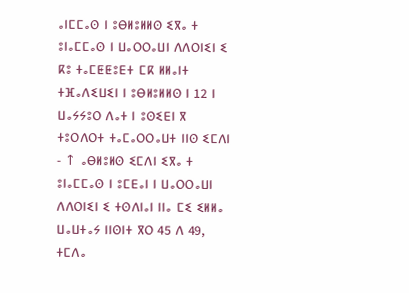ⴰⵏⵎⵎⴰⵙ ⵏ ⵓⴱⵍⵓⵍⵍⵙ ⵉⴳⴰ ⵜ ⵓⵏⴰⵎⵎⴰⵙ ⵏ ⵡⴰⵔⵔⴰⵡⵏ ⴷⴷⵔⵏⵉⵏ ⵉ ⴽⵓ ⵜⴰⵎⵟⵟⵓⴹⵜ ⵎⴽ ⵍⵍⴰⵏⵜ ⵜⴼⴰⴷⵉⵡⵉⵏ ⵏ ⵓⴱⵍⵓⵍⵍⵙ ⵏ 12 ⵏ ⵡⴰⵢⵢⵓⵔ ⴷⴰⵜ ⵏ ⵓⵙⵉⴹⵏ ⴳ ⵜⵓⵔⴷⵔⵜ ⵜⴰⵎⴰⵔⵔⴰⵡⵜ ⵏⵏⵙ ⵉⵎⴷⵏ
- ↑ ⴰⴱⵍⵓⵍⵙ ⵉⵎⴷⵏ ⵉⴳⴰ ⵜ ⵓⵏⴰⵎⵎⴰⵙ ⵏ ⵓⵎⴹⴰⵏ ⵏ ⵡⴰⵔⵔⴰⵡⵏ ⴷⴷⵔⵏⵉⵏ ⵉ ⵜⵙⴷⵏⴰⵏ ⵏⵏⴰ ⵎⵉ ⵉⵍⵍⴰ ⵡⴰⵡⵜⴰⵢ ⵏⵏⵙⵏⵜ ⴳⵔ 45 ⴷ 49, ⵜⵎⴷⴰ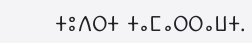ⵜⵓⴷⵔⵜ ⵜⴰⵎⴰⵔⵔⴰⵡⵜ.